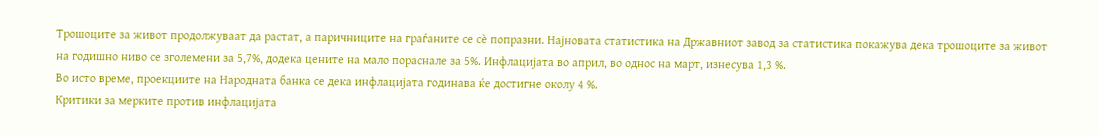Трошоците за живот продолжуваат да растат, а паричниците на граѓаните се сè попразни. Најновата статистика на Државниот завод за статистика покажува дека трошоците за живот на годишно ниво се зголемени за 5,7%, додека цените на мало пораснале за 5%. Инфлацијата во април, во однос на март, изнесува 1,3 %.
Во исто време, проекциите на Народната банка се дека инфлацијата годинава ќе достигне околу 4 %.
Критики за мерките против инфлацијата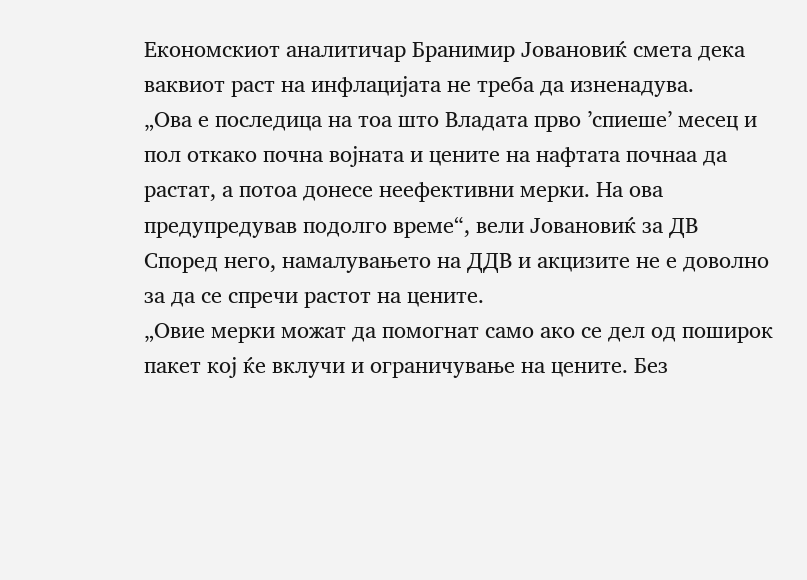Економскиот аналитичар Бранимир Јовановиќ смета дека ваквиот раст на инфлацијата не треба да изненадува.
„Ова е последица на тоа што Владата прво ’спиеше’ месец и пол откако почна војната и цените на нафтата почнаа да растат, а потоа донесе неефективни мерки. На ова предупредував подолго време“, вели Јовановиќ за ДВ
Според него, намалувањето на ДДВ и акцизите не е доволно за да се спречи растот на цените.
„Овие мерки можат да помогнат само ако се дел од поширок пакет кој ќе вклучи и ограничување на цените. Без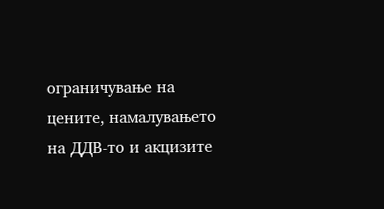ограничување на цените, намалувањето на ДДВ-то и акцизите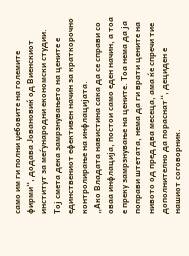само им ги полни џебовите на големите фирми“, додава Јовановиќ од Виенскиот институт за меѓународни економски студии.
Тој смета дека замрзнувањето на цените е единствениот ефективен начин за краткорочно контролирање на инфлацијата.
„Ако Владата навистина сака да се справи со оваа инфлација, постои само еден начин, а тоа е преку замрзнување на цените. Тоа нема да ја поправи штетата, нема да ги врати цените на нивото од пред два месеца, ама ќе спречи тие дополнително да пораснат“, дециден е нашиот соговорник.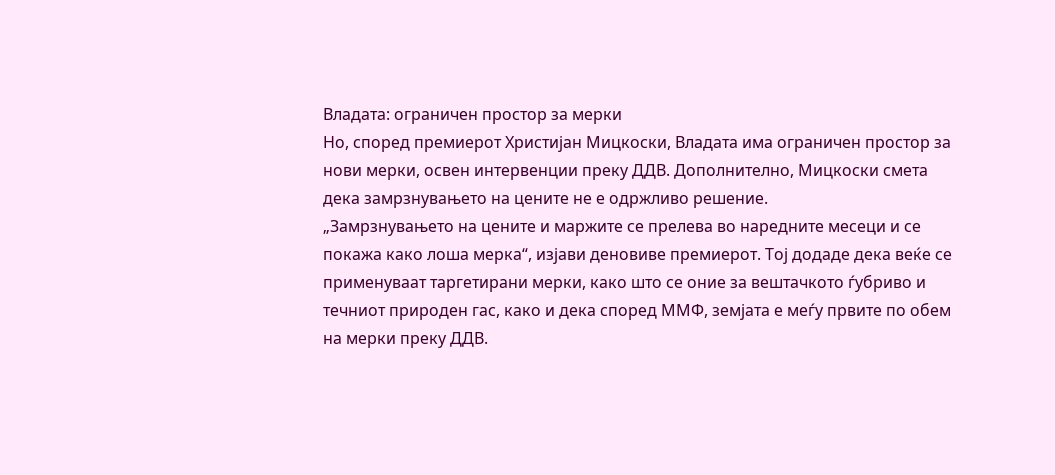Владата: ограничен простор за мерки
Но, според премиерот Христијан Мицкоски, Владата има ограничен простор за нови мерки, освен интервенции преку ДДВ. Дополнително, Мицкоски смета дека замрзнувањето на цените не е одржливо решение.
„Замрзнувањето на цените и маржите се прелева во наредните месеци и се покажа како лоша мерка“, изјави деновиве премиерот. Тој додаде дека веќе се применуваат таргетирани мерки, како што се оние за вештачкото ѓубриво и течниот природен гас, како и дека според ММФ, земјата е меѓу првите по обем на мерки преку ДДВ.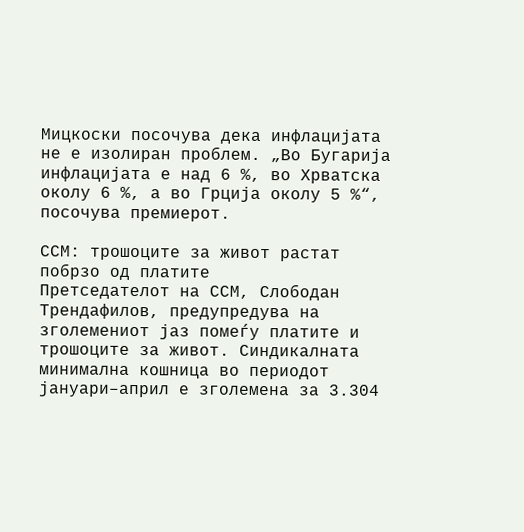Мицкоски посочува дека инфлацијата не е изолиран проблем. „Во Бугарија инфлацијата е над 6 %, во Хрватска околу 6 %, а во Грција околу 5 %“, посочува премиерот.

ССМ: трошоците за живот растат побрзо од платите
Претседателот на ССМ, Слободан Трендафилов, предупредува на зголемениот јаз помеѓу платите и трошоците за живот. Синдикалната минимална кошница во периодот јануари–април е зголемена за 3.304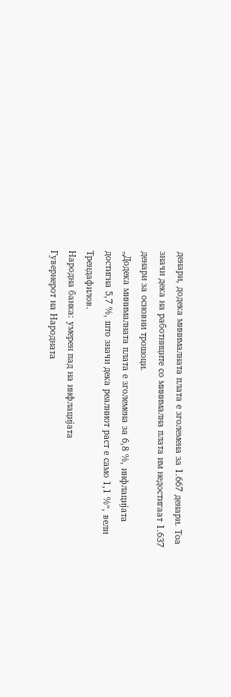денари, додека минималната плата е зголемена за 1.667 денари. Тоа значи дека на работниците со минимална плата им недостигаат 1.637 денари за основни трошоци.
„Додека минималната плата е зголемена за 6,8 %, инфлацијата достигна 5,7 %, што значи дека реалниот раст е само 1,1 %“, вели Трендафилов.
Народна банка: умерен пад на инфлацијата
Гувернерот на Народната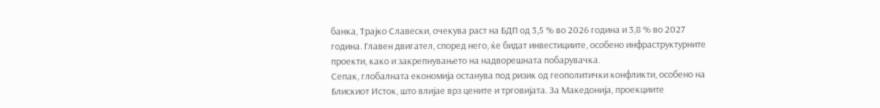банка, Трајко Славески, очекува раст на БДП од 3,5 % во 2026 година и 3,8 % во 2027 година. Главен двигател, според него, ќе бидат инвестициите, особено инфраструктурните проекти, како и закрепнувањето на надворешната побарувачка.
Сепак, глобалната економија останува под ризик од геополитички конфликти, особено на Блискиот Исток, што влијае врз цените и трговијата. За Македонија, проекциите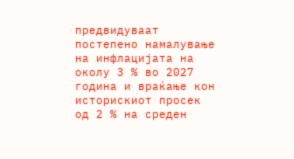предвидуваат постепено намалување на инфлацијата на околу 3 % во 2027 година и враќање кон историскиот просек од 2 % на среден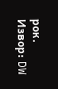рок.
Извор: DW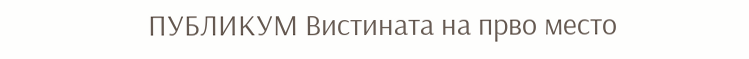ПУБЛИКУМ Вистината на прво место